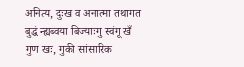अनित्य, दुःख व अनात्मा तथागत बुद्धं न्ह्यब्वया बिज्याःगु स्वंगू खँ गुण खः, गुकी सांसारिक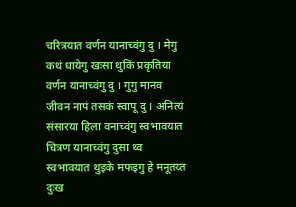चरित्रयात वर्णन यानाच्वंगु दु । मेगु कथं धायेगु खःसा थुकिं प्रकृतिया वर्णन यानाच्वंगु दु । गुगु मानव जीवन नापं तसकं स्वापू दु । अनित्यं संसारया हिला वनाच्वंगु स्वभावयात चित्रण यानाच्वंगु दुसा थ्व स्वभावयात थुइके मफइगु हे मनूतय्त दुःख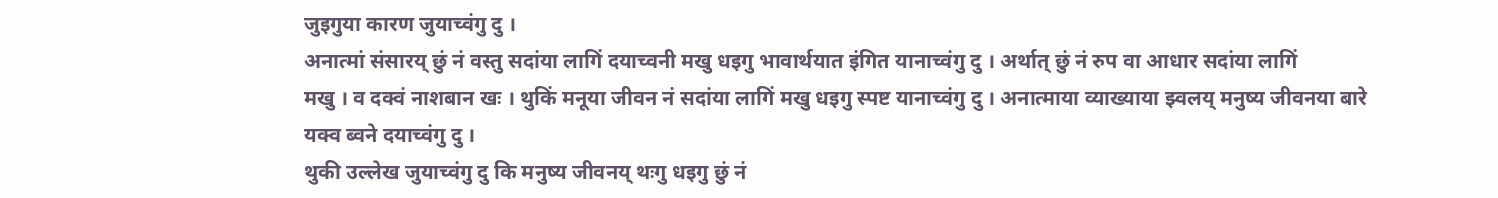जुइगुया कारण जुयाच्वंगु दु ।
अनात्मां संसारय् छुं नं वस्तु सदांया लागिं दयाच्वनी मखु धइगु भावार्थयात इंगित यानाच्वंगु दु । अर्थात् छुं नं रुप वा आधार सदांया लागिं
मखु । व दक्वं नाशबान खः । थुकिं मनूया जीवन नं सदांया लागिं मखु धइगु स्पष्ट यानाच्वंगु दु । अनात्माया व्याख्याया झ्वलय् मनुष्य जीवनया बारे यक्व ब्वने दयाच्वंगु दु ।
थुकी उल्लेख जुयाच्वंगु दु कि मनुष्य जीवनय् थःगु धइगु छुं नं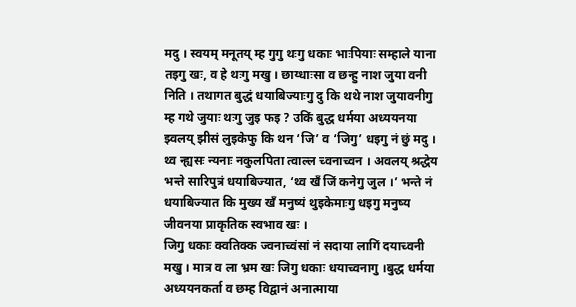मदु । स्वयम् मनूतय् म्ह गुगु थःगु धकाः भाःपियाः सम्हाले याना तइगु खः, व हे थःगु मखु । छाय्धाःसा व छन्हु नाश जुया वनी निति । तथागत बुद्धं धयाबिज्याःगु दु कि थथे नाश जुयावनीगु म्ह गथे जुयाः थःगु जुइ फइ ? उकिं बुद्ध धर्मया अध्ययनया झ्वलय् झीसं लुइकेफु कि थन ‘जि’ व ‘जिगु’ धइगु नं छुं मदु ।
थ्व न्ह्यसः न्यनाः नकुलपिता त्वाल्ल च्वनाच्वन । अवलय् श्रद्धेय भन्ते सारिपुत्रं धयाबिज्यात, ‘थ्व खँ जिं कनेगु जुल ।’ भन्ते नं धयाबिज्यात कि मुख्य खँ मनुष्यं थुइकेमाःगु धइगु मनुष्य जीवनया प्राकृतिक स्वभाव खः ।
जिगु धकाः क्वतिक्क ज्वनाच्वंसां नं सदाया लागिं दयाच्वनी मखु । मात्र व ला भ्रम खः जिगु धकाः धयाच्वनागु ।बुद्ध धर्मया अध्ययनकर्ता व छम्ह विद्वानं अनात्माया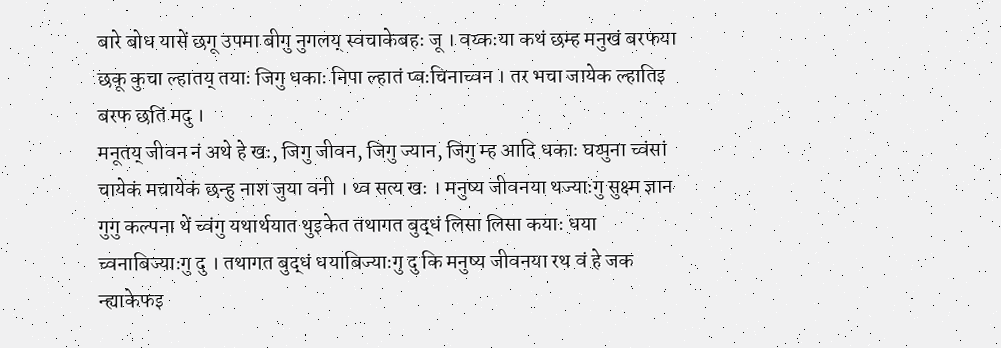बारे बोध यासें छगू उपमा बीगु नुगलय् स्वचाकेबहः जू । वय्कःया कथं छम्ह मनुखं बरफया छकू कुचा ल्हातय् तयाः जिगु धकाः निपा ल्हातं प्वःचिनाच्वन । तर भचा जायेक ल्हातिइ बरफ छतिं मदु ।
मनूतय् जीवन नं अथे हे खः, जिगु जीवन, जिगु ज्यान, जिगु म्ह आदि धकाः घय्पुना च्वंसां चायेकं मचायेकं छन्हु नाश जुया वनी । थ्व सत्य खः । मनुष्य जीवनया थज्याःगु सुक्ष्म ज्ञान गुगु कल्पना थें च्वंगु यथार्थयात थुइकेत तथागत बुद्धं लिसा लिसा कयाः धया च्वनाबिज्याःगु दु । तथागत बुद्धं धयाबिज्याःगु दु कि मनुष्य जीवनया रथ वं हे जक न्ह्याकेफइ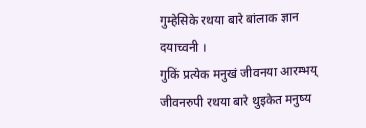गुम्हेसिके रथया बारे बांलाक ज्ञान दयाच्वनी ।
गुकिं प्रत्येक मनुखं जीवनया आरम्भय् जीवनरुपी रथया बारे थुइकेत मनुष्य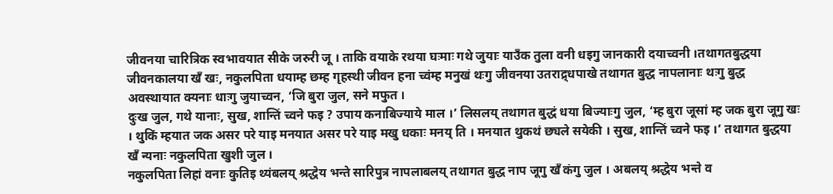जीवनया चारित्रिक स्वभावयात सीके जरुरी जू । ताकि वयाके रथया घःमाः गथे जुयाः याउँक तुला वनी धइगु जानकारी दयाच्वनी ।तथागतबुद्धया जीवनकालया खँ खः, नकुलपिता धयाम्ह छम्ह गृहस्थी जीवन हना च्वंम्ह मनुखं थःगु जीवनया उतराद्र्धपाखे तथागत बुद्ध नापलानाः थःगु बुद्ध अवस्थायात क्यनाः धाःगु जुयाच्वन, ‘जि बुरा जुल, सने मफुत ।
दुःख जुल, गथे यानाः, सुख, शान्तिं च्वने फइ ? उपाय कनाबिज्याये माल ।’ लिसलय् तथागत बुद्धं धया बिज्याःगु जुल, ‘म्ह बुरा जूसां म्ह जक बुरा जूगु खः । थुकिं म्हयात जक असर परे याइ मनयात असर परे याइ मखु धकाः मनय् ति । मनयात थुकथं छ्यले सयेकी । सुख, शान्तिं च्वने फइ ।’ तथागत बुद्धया खँ न्यनाः नकुलपिता खुशी जुल ।
नकुलपिता लिहां वनाः कुतिइ थ्यंबलय् श्रद्धेय भन्ते सारिपुत्र नापलाबलय् तथागत बुद्ध नाप जूगु खँ कंगु जुल । अबलय् श्रद्धेय भन्ते व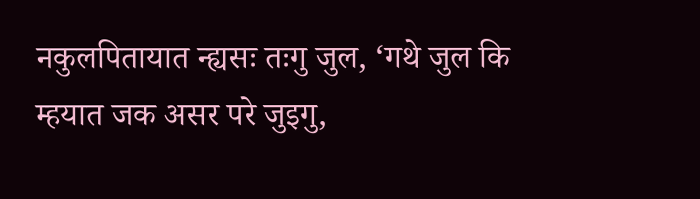नकुलपितायात न्ह्यसः तःगु जुल, ‘गथे जुल कि म्हयात जक असर परे जुइगु,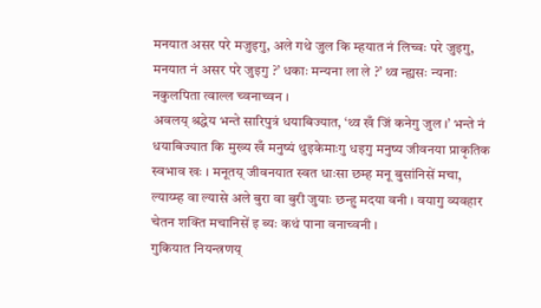मनयात असर परे मजुइगु, अले गथे जुल कि म्हयात नं लिच्वः परे जुइगु, मनयात नं असर परे जुइगु ?’ धकाः मन्यना ला ले ?’ थ्व न्ह्यसः न्यनाः नकुलपिता त्वाल्ल च्वनाच्वन ।
अवलय् श्रद्धेय भन्ते सारिपुत्रं धयाबिज्यात, ‘थ्व खँ जिं कनेगु जुल ।’ भन्ते नं धयाबिज्यात कि मुख्य खँ मनुष्यं थुइकेमाःगु धइगु मनुष्य जीवनया प्राकृतिक स्वभाव खः । मनूतय् जीवनयात स्वत धाःसा छम्ह मनू बुसांनिसें मचा, ल्याय्म्ह वा ल्यासे अले बुरा वा बुरी जुयाः छन्हु मदया वनी । वयागु व्यवहार चेतन शक्ति मचानिसें इ ब्यः कथं पाना वनाच्वनी ।
गुकियात नियन्त्रणय्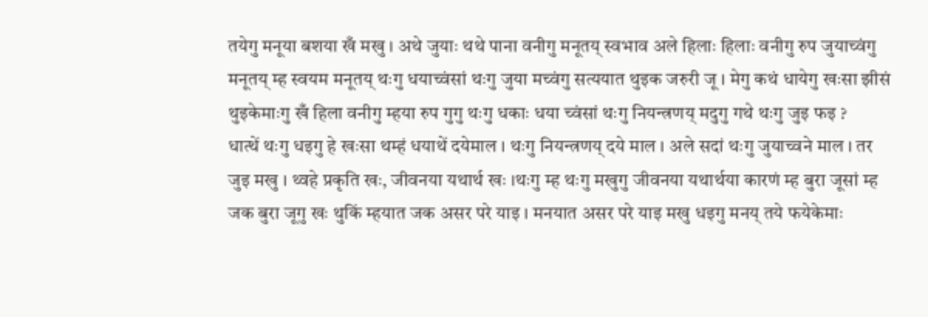तयेगु मनूया बशया खँ मखु । अथे जुयाः थथे पाना वनीगु मनूतय् स्वभाव अले हिलाः हिलाः वनीगु रुप जुयाच्वंगु मनूतय् म्ह स्वयम मनूतय् थःगु धयाच्वंसां थःगु जुया मच्वंगु सत्ययात थुइक जरुरी जू । मेगु कथं धायेगु खःसा झीसं थुइकेमाःगु खँ हिला वनीगु म्हया रुप गुगु थःगु धकाः धया च्वंसां थःगु नियन्त्रणय् मदुगु गथे थःगु जुइ फइ ?
धात्थें थःगु धइगु हे खःसा थम्हं धयाथें दयेमाल । थःगु नियन्त्रणय् दये माल । अले सदां थःगु जुयाच्वने माल । तर जुइ मखु । थ्वहे प्रकृति खः, जीवनया यथार्थ खः ।थःगु म्ह थःगु मखुगु जीवनया यथार्थया कारणं म्ह बुरा जूसां म्ह जक बुरा जूगु खः थुकिं म्हयात जक असर परे याइ । मनयात असर परे याइ मखु धइगु मनय् तये फयेकेमाः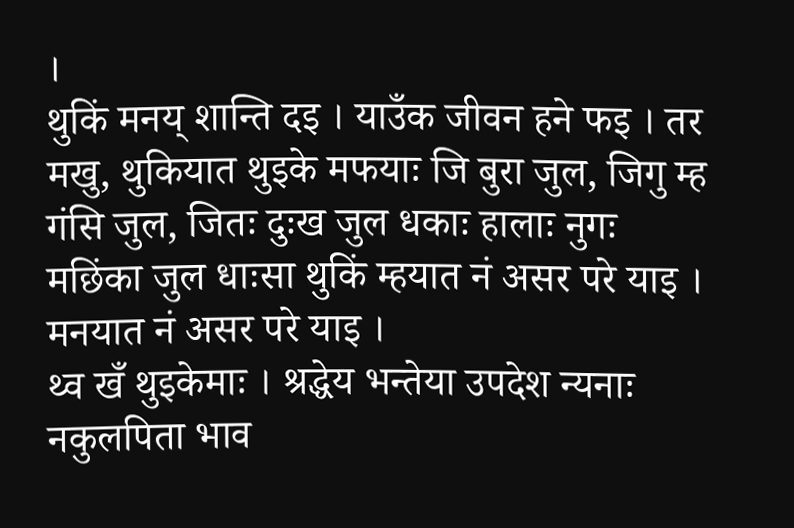।
थुकिं मनय् शान्ति दइ । याउँक जीवन हने फइ । तर मखु, थुकियात थुइके मफयाः जि बुरा जुल, जिगु म्ह गंसि जुल, जितः दुःख जुल धकाः हालाः नुगः मछिंका जुल धाःसा थुकिं म्हयात नं असर परे याइ । मनयात नं असर परे याइ ।
थ्व खँ थुइकेमाः । श्रद्धेय भन्तेया उपदेश न्यनाः नकुलपिता भाव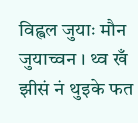विह्वल जुयाः मौन जुयाच्वन । थ्व खँ झीसं नं थुइके फत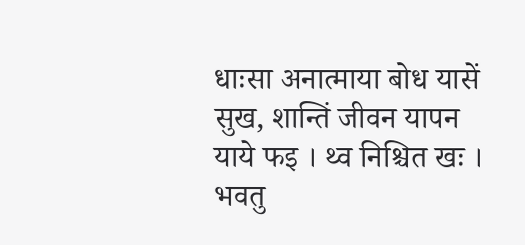धाःसा अनात्माया बोध यासें सुख, शान्तिं जीवन यापन याये फइ । थ्व निश्चित खः । भवतु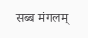सब्ब मंगलम्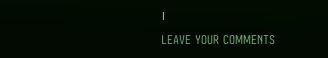।
LEAVE YOUR COMMENTS